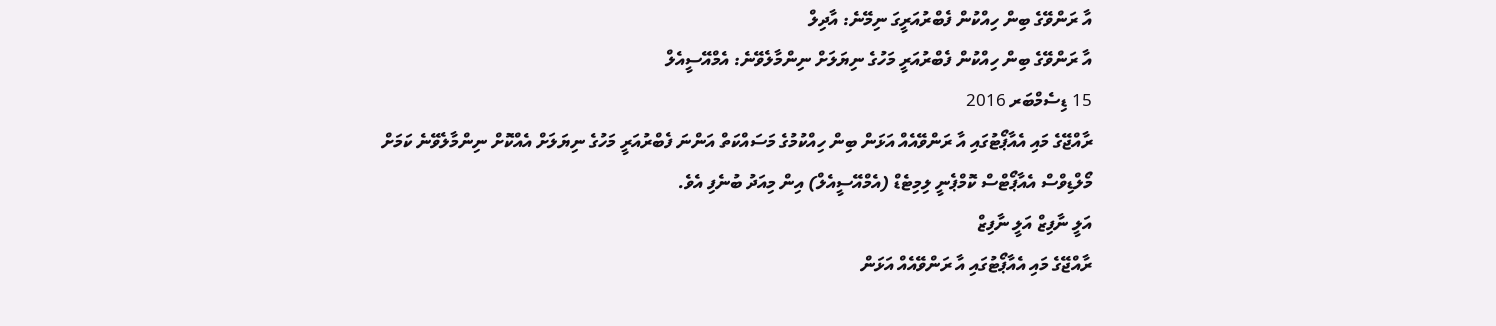އާ ރަންވޭގެ ބިން ހިއްކުން ފެބްރުއަރީގަ ނިމޭނެ: އާދިލް
އާ ރަންވޭގެ ބިން ހިއްކުން ފެބްރުއަރީ މަހުގެ ނިޔަލަށް ނިންމާލެވޭނެ: އެމްއޭސީއެލް
15 ޑިސެމްބަރ 2016
ރާއްޖޭގެ މައި އެއާޕޯޓުގައި އާ ރަންވޭއެއް އަޅަން ބިން ހިއްކުމުގެ މަސައްކަތް އަންނަ ފެބްރުއަރީ މަހުގެ ނިޔަލަށް އެއްކޮށް ނިންމާލެވޭނެ ކަމަށް މޯލްޑިވްސް އެއާޕޯޓްސް ކޮމްޕެނީ ލިމިޓެޑް (އެމްއޭސީއެލް) އިން މިއަދު ބުނެފި އެވެ.
އަލީ ނާފިޒް އަލީ ނާފިޒް
ރާއްޖޭގެ މައި އެއާޕޯޓުގައި އާ ރަންވޭއެއް އަޅަން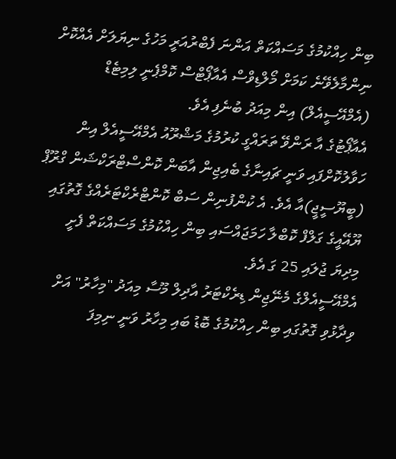ބިން ހިއްކުމުގެ މަސައްކަތް އަންނަ ފެބްރުއަރީ މަހުގެ ނިޔަލަށް އެއްކޮށް ނިންމާލެވޭނެ ކަމަށް މޯލްޑިވްސް އެއާޕޯޓްސް ކޮމްޕެނީ ލިމިޓެޑް (އެމްއޭސީއެލް) އިން މިއަދު ބުނެފި އެވެ.
އެއާޕޯޓުގެ އާ ރަންވޭ ތަރައްގީ ކުރުމުގެ މަޝްރޫއު އެމްއޭސީއެލް އިން ހަވާލުކޮށްފައި ވަނީ ޗައިނާގެ ބެއިޖިން އާބަން ކޮންސްޓްރަކްޝަން ގްރޫޕް (ބީޔޫސީޖީ)އާ އެވެ. އެ ކުންފުނިން ސަބް ކޮންޓްރެކްޓަރެއްގެ ގޮތުގައި ޔޫއޭއީގެ ގަލްފް ކޮބްލާ ހަމަޖައްސައި ބިން ހިއްކުމުގެ މަސައްކަތް ފެށީ މިދިޔަ ޖުލައި 25 ގަ އެވެ.
އެމްއޭސީއެލްގެ މެނޭޖިން ޑިރެކްޓަރު އާދިލް މޫސާ މިއަދު "މިހާރު" އަށް ވިދާޅުވި ގޮތުގައި ބިން ހިއްކުމުގެ ބޮޑު ބައި މިހާރު ވަނީ ނިމިފަ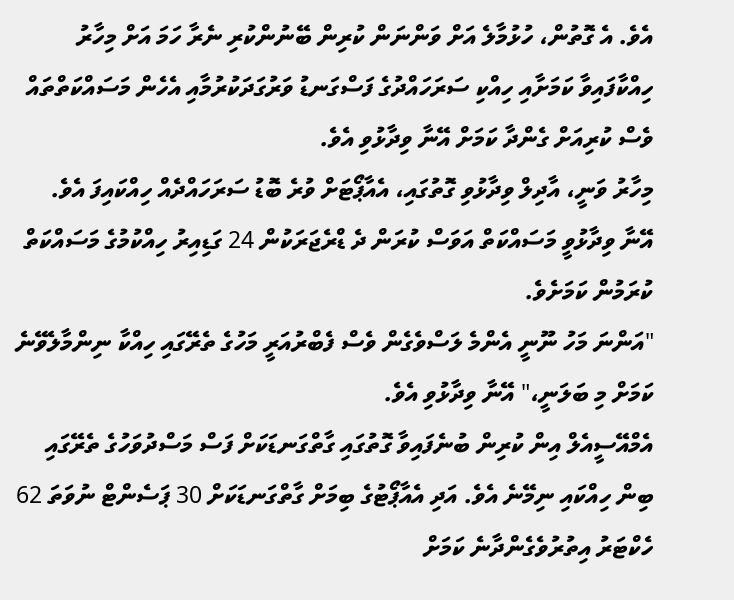އެވެ. އެ ގޮތުން، ހުޅުމާލެ އަށް ވަންނަން ކުރިން ބޭނުންކުރި ނެރާ ހަމަ އަށް މިހާރު ހިއްކާފައިވާ ކަމަށާއި ހިއްކި ސަރަހައްދުގެ ފަސްގަނޑު ވަރުގަދަކުރުމާއި އެހެން މަސައްކަތްތައް ވެސް ކުރިއަށް ގެންދާ ކަމަށް އޭނާ ވިދާޅުވި އެވެ.
މިހާރު ވަނީ، އާދިލް ވިދާޅުވި ގޮތުގައި، އެއާޕޯޓަށް ވުރެ ބޮޑު ސަރަހައްދެއް ހިއްކައިފަ އެވެ. އޭނާ ވިދާޅުވީ މަސައްކަތް އަވަސް ކުރަން ދެ ޑްރެޖަރަކުން 24 ގަޑިއިރު ހިއްކުމުގެ މަސައްކަތް ކުރަމުން ކަމަށެވެ.
"އަންނަ މަހު ނޫނީ އެންމެ ލަސްވެގެން ވެސް ފެބްރުއަރީ މަހުގެ ތެރޭގައި ހިއްކާ ނިންމާލެވޭނެ ކަމަށް މި ބަލަނީ،" އޭނާ ވިދާޅުވި އެވެ.
އެމްއޭސީއެލް އިން ކުރިން ބުނެފައިވާ ގޮތުގައި ގާތްގަނޑަކަށް ފަސް މަސްދުވަހުގެ ތެރޭގައި ބިން ހިއްކައި ނިމޭނެ އެވެ. އަދި އެއާޕޯޓުގެ ބިމަށް ގާތްގަނޑަކަށް 30 ޕަސެންޓް ނުވަތަ 62 ހެކްޓަރު އިތުރުވެގެންދާނެ ކަމަށް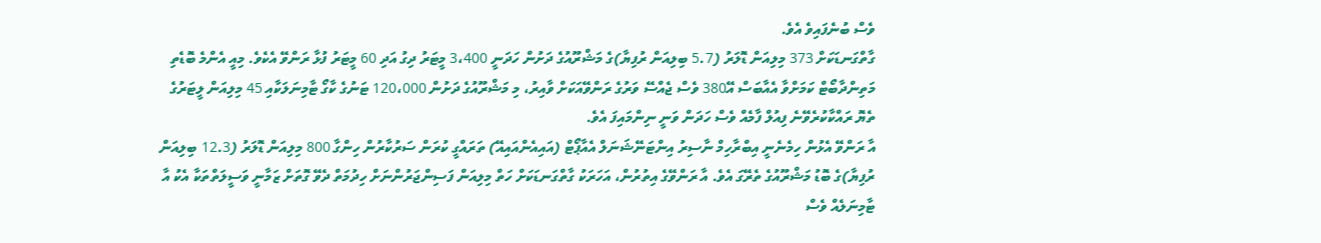ވެސް ބުނެފައިވެ އެވެ.
ގާތްގަނޑަކަށް 373 މިލިއަން ޑޮލަރު (5.7 ބިލިއަން ރުފިޔާ)ގެ މަޝްރޫއުގެ ދަށުން ހަދަނީ 3،400 މީޓަރު ދިގު އަދި 60 މީޓަރު ފުޅާ ރަންވޭ އެކެވެ. މިއީ އެންމެ ބޮޑެތި މަތިންދާބޯޓް ކަމަށްވާ އެއާބަސް އޭ380 ވެސް ޖެއްސޭ ވަރުގެ ރަންވޭއަކަށް ވާއިރު، މި މަޝްރޫއުގެ ދަށުން 120،000 ޓަނުގެ ކާގޯ ޓާމިނަލަކާއި 45 މިލިއަން ލީޓަރުގެ ތެޔޮ ރައްކާކުރެވޭނެ ފިއުލް ފާމެއް ވެސް ހަދަން ވަނީ ނިންމައިފަ އެވެ.
އާ ރަންވޭ އެޅުން ހިމެނެނީ އިބްރާހިމް ނާސިރު އިންޓަނޭޝަނަލް އެއާޕޯޓް (އައިއެންއައިއޭ) ތަރައްގީ ކުރަން ސަރުކާރުން ހިންގާ 800 މިލިއަން ޑޮލަރު (12.3 ބިލިއަން ރުފިޔާ)ގެ ބޮޑު މަޝްރޫއުގެ ތެރޭގަ އެވެ. އާ ރަންވޭގެ އިތުރުން، އަހަރަކު ގާތްގަނޑަކަށް ހަތް މިލިއަން ފަސިންޖަރުންނަށް ހިދުމަތް ދެވޭ ގޮތަށް ޒަމާނީ ވަސީލަތްތަކާ އެކު އާ ޓާމިނަލެއް ވެސް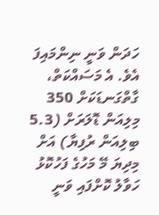ހަދަން ވަނީ ނިންމައިފަ އެވެ. އެ މަސައްކަތް، ގާތްގަނޑަކަށް 350 މިލިއަން ޑޮލަރަށް (5.3 ބިލިއަން ރުފިޔާ) އަށް މިދިޔަ މޭ މަހުގެ ފަހުކޮޅު ހަވާލު ކޮށްފައި ވަނީ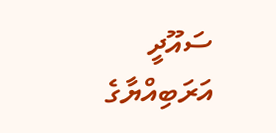ސައޫދީ އަރަބިއްޔާގެ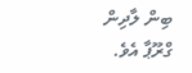ބިން ލާދިން ގްރޫޕާ އެވެ.